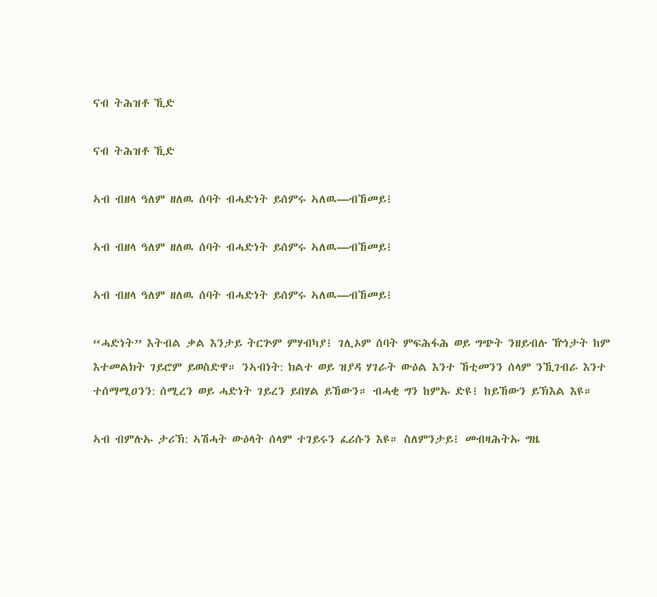ናብ ትሕዝቶ ኺድ

ናብ ትሕዝቶ ኺድ

ኣብ ብዘላ ዓለም ዘለዉ ሰባት ብሓድነት ይሰምሩ ኣለዉ—ብኸመይ፧

ኣብ ብዘላ ዓለም ዘለዉ ሰባት ብሓድነት ይሰምሩ ኣለዉ—ብኸመይ፧

ኣብ ብዘላ ዓለም ዘለዉ ሰባት ብሓድነት ይሰምሩ ኣለዉ—ብኸመይ፧

“ሓድነት” እትብል ቃል እንታይ ትርጕም ምሃብካያ፧ ገሊኦም ሰባት ምፍሕፋሕ ወይ ግጭት ንዘይብሉ ዅነታት ከም እተመልክት ገይሮም ይወስድዋ። ንኣብነት: ክልተ ወይ ዝያዳ ሃገራት ውዕል እንተ ኸቲመንን ሰላም ንኺገብራ እንተ ተሰማሚዐንን: ሰሚረን ወይ ሓድነት ገይረን ይበሃል ይኸውን። ብሓቂ ግን ከምኡ ድዩ፧ ከይኸውን ይኽእል እዩ።

ኣብ ብምሉኡ ታሪኽ: ኣሽሓት ውዕላት ሰላም ተገይሩን ፈሪሱን እዩ። ስለምንታይ፧ መብዛሕትኡ ግዜ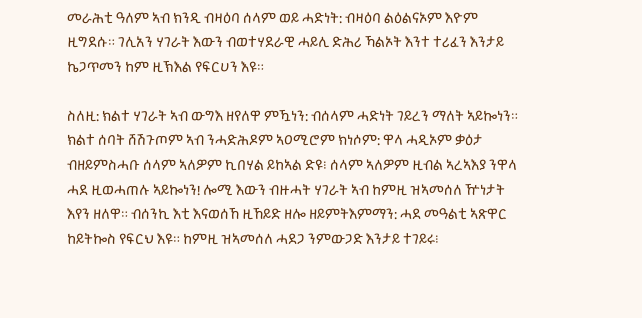መራሕቲ ዓለም ኣብ ክንዲ ብዛዕባ ሰላም ወይ ሓድነት: ብዛዕባ ልዕልናኦም እዮም ዚግደሱ። ገሊአን ሃገራት እውን ብወተሃደራዊ ሓይሊ ድሕሪ ኻልኦት እንተ ተሪፈን እንታይ ኬጋጥመን ከም ዚኽእል የፍርሀን እዩ።

ስለዚ: ክልተ ሃገራት ኣብ ውግእ ዘየለዋ ምዃነን: ብሰላም ሓድነት ገይረን ማለት ኣይኰነን። ክልተ ሰባት ሸሽጉጦም ኣብ ንሓድሕዶም ኣዐሚሮም ክነሶም: ዋላ ሓዲኦም ቃዕታ ብዘይምስሓቡ ሰላም ኣለዎም ኪበሃል ይከኣል ድዩ፧ ሰላም ኣለዎም ዚብል ኣረኣእያ ንዋላ ሓደ ዚወሓጠሉ ኣይኰነን! ሎሚ እውን ብዙሓት ሃገራት ኣብ ከምዚ ዝኣመሰለ ዅነታት እየን ዘለዋ። ብሰንኪ እቲ እናወሰኸ ዚኸይድ ዘሎ ዘይምትእምማን: ሓደ መዓልቲ ኣጽዋር ከይትኰስ የፍርህ እዩ። ከምዚ ዝኣመሰለ ሓደጋ ንምውጋድ እንታይ ተገይሩ፧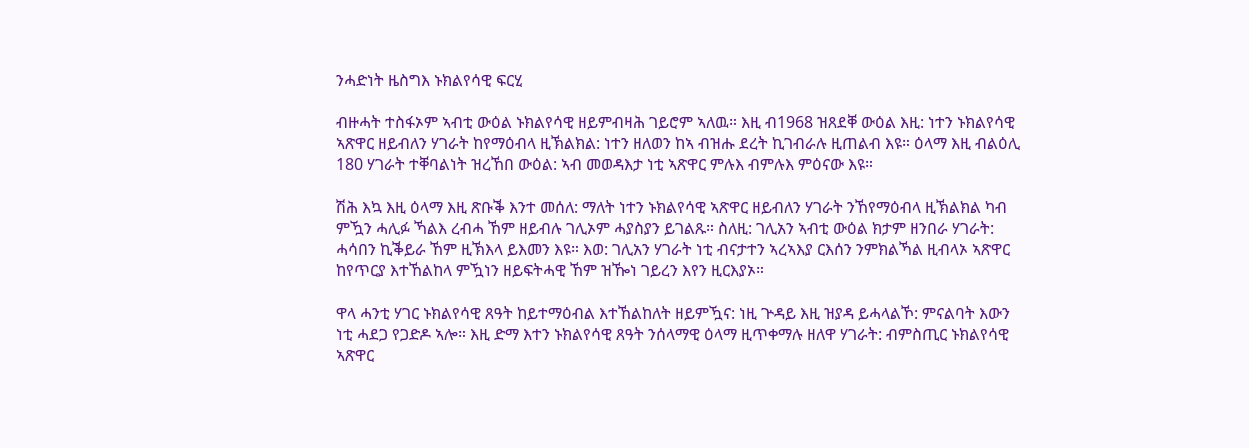ንሓድነት ዜስግእ ኑክልየሳዊ ፍርሂ

ብዙሓት ተስፋኦም ኣብቲ ውዕል ኑክልየሳዊ ዘይምብዛሕ ገይሮም ኣለዉ። እዚ ብ1968 ዝጸደቐ ውዕል እዚ: ነተን ኑክልየሳዊ ኣጽዋር ዘይብለን ሃገራት ከየማዕብላ ዚኽልክል: ነተን ዘለወን ከኣ ብዝሑ ደረት ኪገብራሉ ዚጠልብ እዩ። ዕላማ እዚ ብልዕሊ 180 ሃገራት ተቐባልነት ዝረኸበ ውዕል: ኣብ መወዳእታ ነቲ ኣጽዋር ምሉእ ብምሉእ ምዕናው እዩ።

ሽሕ እኳ እዚ ዕላማ እዚ ጽቡቕ እንተ መሰለ: ማለት ነተን ኑክልየሳዊ ኣጽዋር ዘይብለን ሃገራት ንኸየማዕብላ ዚኽልክል ካብ ምዃን ሓሊፉ ኻልእ ረብሓ ኸም ዘይብሉ ገሊኦም ሓያስያን ይገልጹ። ስለዚ: ገሊአን ኣብቲ ውዕል ክታም ዘንበራ ሃገራት: ሓሳበን ኪቕይራ ኸም ዚኽእላ ይእመን እዩ። እወ: ገሊአን ሃገራት ነቲ ብናታተን ኣረኣእያ ርእሰን ንምክልኻል ዚብላኦ ኣጽዋር ከየጥርያ እተኸልከላ ምዃነን ዘይፍትሓዊ ኸም ዝዀነ ገይረን እየን ዚርእያኦ።

ዋላ ሓንቲ ሃገር ኑክልየሳዊ ጸዓት ከይተማዕብል እተኸልከለት ዘይምዃና: ነዚ ጕዳይ እዚ ዝያዳ ይሓላልኾ: ምናልባት እውን ነቲ ሓደጋ የጋድዶ ኣሎ። እዚ ድማ እተን ኑክልየሳዊ ጸዓት ንሰላማዊ ዕላማ ዚጥቀማሉ ዘለዋ ሃገራት: ብምስጢር ኑክልየሳዊ ኣጽዋር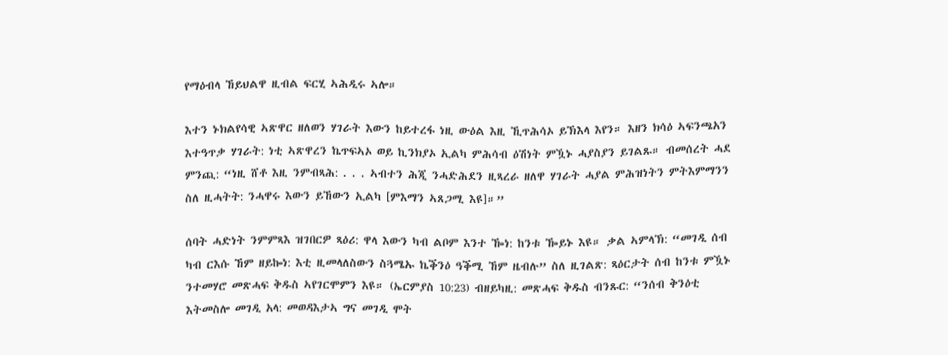የማዕብላ ኸይህልዋ ዚብል ፍርሂ ኣሕዲሩ ኣሎ።

እተን ኑክልየሳዊ ኣጽዋር ዘለወን ሃገራት እውን ከይተረፋ ነዚ ውዕል እዚ ኺጥሕሳኦ ይኽእላ እየን። እዘን ክሳዕ ኣፍንጫአን እተዓጥቃ ሃገራት: ነቲ ኣጽዋረን ኬጥፍኣኦ ወይ ኪንክያኦ ኢልካ ምሕሳብ ዕሽነት ምዃኑ ሓያስያን ይገልጹ። ብመሰረት ሓደ ምንጪ: “ነዚ ሸቶ እዚ ንምብጻሕ: . . . ኣብተን ሕጂ ንሓድሕደን ዚጻረራ ዘለዋ ሃገራት ሓያል ምሕዝነትን ምትእምማንን ስለ ዚሓትት: ንሓዋሩ እውን ይኸውን ኢልካ [ምእማን ኣጸጋሚ እዩ]።”

ሰባት ሓድነት ንምምጻእ ዝገበርዎ ጻዕሪ: ዋላ እውን ካብ ልቦም እንተ ዀነ: ከንቱ ዀይኑ እዩ። ቃል ኣምላኽ: “መገዲ ሰብ ካብ ርእሱ ኸም ዘይኰነ: እቲ ዚመላለስውን ስጓሜኡ ኬቕንዕ ዓቕሚ ኸም ዜብሉ” ስለ ዚገልጽ: ጻዕርታት ሰብ ከንቱ ምዃኑ ንተመሃሮ መጽሓፍ ቅዱስ ኣየገርሞምን እዩ። (ኤርምያስ 10:23) ብዘይካዚ: መጽሓፍ ቅዱስ ብንጹር: “ንሰብ ቅንዕቲ እትመስሎ መገዲ አላ: መወዳእታኣ ግና መገዲ ሞት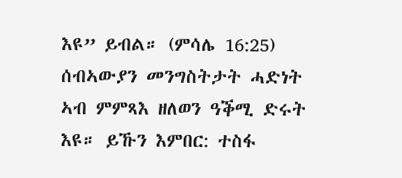እዩ” ይብል። (ምሳሌ 16:25) ሰብኣውያን መንግስትታት ሓድነት ኣብ ምምጻእ ዘለወን ዓቕሚ ድሩት እዩ። ይኹን እምበር: ተስፋ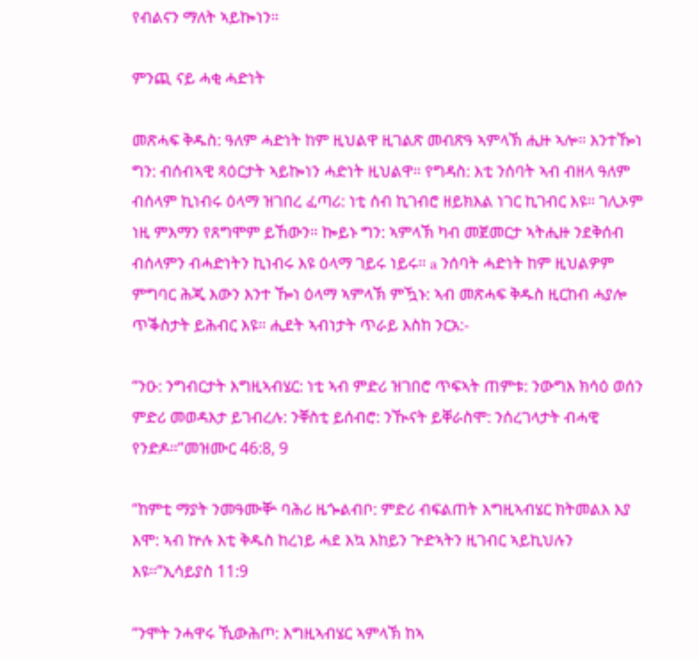የብልናን ማለት ኣይኰነን።

ምንጪ ናይ ሓቂ ሓድነት

መጽሓፍ ቅዱስ: ዓለም ሓድነት ከም ዚህልዋ ዚገልጽ መብጽዓ ኣምላኽ ሒዙ ኣሎ። እንተዀነ ግን: ብሰብኣዊ ጻዕርታት ኣይኰነን ሓድነት ዚህልዋ። የግዳስ: እቲ ንሰባት ኣብ ብዘላ ዓለም ብሰላም ኪነብሩ ዕላማ ዝገበረ ፈጣሪ: ነቲ ሰብ ኪገብሮ ዘይክእል ነገር ኪገብር እዩ። ገሊኦም ነዚ ምእማን የጸግሞም ይኸውን። ኰይኑ ግን: ኣምላኽ ካብ መጀመርታ ኣትሒዙ ንደቅሰብ ብሰላምን ብሓድነትን ኪነብሩ እዩ ዕላማ ገይሩ ነይሩ። a ንሰባት ሓድነት ከም ዚህልዎም ምግባር ሕጂ እውን እንተ ዀነ ዕላማ ኣምላኽ ምዃኑ: ኣብ መጽሓፍ ቅዱስ ዚርከብ ሓያሎ ጥቕስታት ይሕብር እዩ። ሒደት ኣብነታት ጥራይ እስከ ንርአ:-

“ንዑ: ንግብርታት እግዚኣብሄር: ነቲ ኣብ ምድሪ ዝገበሮ ጥፍኣት ጠምቱ: ንውግእ ክሳዕ ወሰን ምድሪ መወዳእታ ይገብረሉ: ንቐስቲ ይሰብሮ: ንዂናት ይቐራስሞ: ንሰረገላታት ብሓዊ የንድዶ።”መዝሙር 46:8, 9

“ከምቲ ማያት ንመዓሙቝ ባሕሪ ዜጐልብቦ: ምድሪ ብፍልጠት እግዚኣብሄር ክትመልእ እያ እሞ: ኣብ ኵሉ እቲ ቅዱስ ከረነይ ሓደ እኳ እከይን ጕድኣትን ዚገብር ኣይኪህሉን እዩ።”ኢሳይያስ 11:9

“ንሞት ንሓዋሩ ኺውሕጦ: እግዚኣብሄር ኣምላኽ ከኣ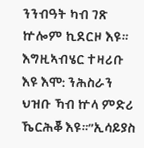ንንብዓት ካብ ገጽ ኵሎም ኪደርዞ እዩ። እግዚኣብሄር ተዛሪቡ እዩ እሞ: ንሕስራን ህዝቡ ኻብ ኵላ ምድሪ ኼርሕቖ እዩ።”ኢሳይያስ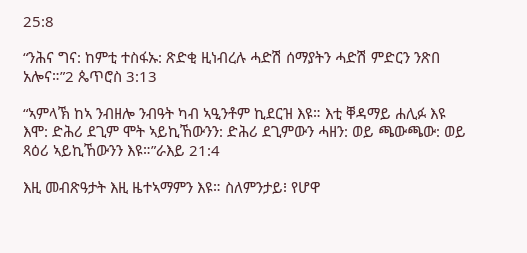25:8

“ንሕና ግና: ከምቲ ተስፋኡ: ጽድቂ ዚነብረሉ ሓድሽ ሰማያትን ሓድሽ ምድርን ንጽበ አሎና።”2 ጴጥሮስ 3:13

“ኣምላኽ ከኣ ንብዘሎ ንብዓት ካብ ኣዒንቶም ኪደርዝ እዩ። እቲ ቐዳማይ ሐሊፉ እዩ እሞ: ድሕሪ ደጊም ሞት ኣይኪኸውንን: ድሕሪ ደጊምውን ሓዘን: ወይ ጫውጫው: ወይ ጻዕሪ ኣይኪኸውንን እዩ።”ራእይ 21:4

እዚ መብጽዓታት እዚ ዜተኣማምን እዩ። ስለምንታይ፧ የሆዋ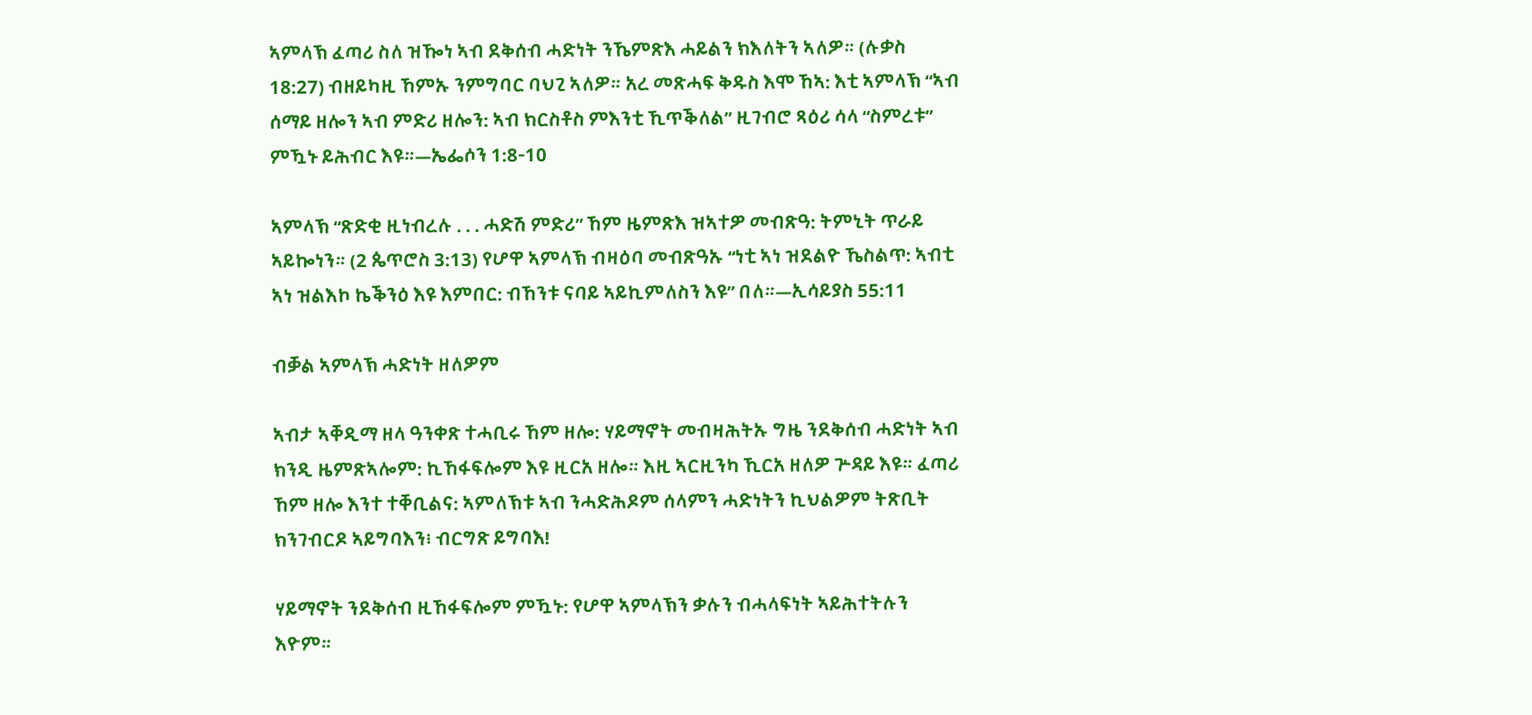ኣምላኽ ፈጣሪ ስለ ዝዀነ ኣብ ደቅሰብ ሓድነት ንኼምጽእ ሓይልን ክእለትን ኣለዎ። (ሉቃስ 18:27) ብዘይካዚ ኸምኡ ንምግባር ባህጊ ኣለዎ። አረ መጽሓፍ ቅዱስ እሞ ኸኣ: እቲ ኣምላኽ “ኣብ ሰማይ ዘሎን ኣብ ምድሪ ዘሎን: ኣብ ክርስቶስ ምእንቲ ኺጥቕለል” ዚገብሮ ጻዕሪ ሳላ “ስምረቱ” ምዃኑ ይሕብር እዩ።—ኤፌሶን 1:8-10

ኣምላኽ “ጽድቂ ዚነብረሉ . . . ሓድሽ ምድሪ” ኸም ዜምጽእ ዝኣተዎ መብጽዓ: ትምኒት ጥራይ ኣይኰነን። (2 ጴጥሮስ 3:13) የሆዋ ኣምላኽ ብዛዕባ መብጽዓኡ “ነቲ ኣነ ዝደልዮ ኼስልጥ: ኣብቲ ኣነ ዝልእኮ ኬቕንዕ እዩ እምበር: ብኸንቱ ናባይ ኣይኪምለስን እዩ” በለ።—ኢሳይያስ 55:11

ብቓል ኣምላኽ ሓድነት ዘለዎም

ኣብታ ኣቐዲማ ዘላ ዓንቀጽ ተሓቢሩ ኸም ዘሎ: ሃይማኖት መብዛሕትኡ ግዜ ንደቅሰብ ሓድነት ኣብ ክንዲ ዜምጽኣሎም: ኪኸፋፍሎም እዩ ዚርአ ዘሎ። እዚ ኣርዚንካ ኺርአ ዘለዎ ጕዳይ እዩ። ፈጣሪ ኸም ዘሎ እንተ ተቐቢልና: ኣምለኽቱ ኣብ ንሓድሕዶም ሰላምን ሓድነትን ኪህልዎም ትጽቢት ክንገብርዶ ኣይግባእን፧ ብርግጽ ይግባእ!

ሃይማኖት ንደቅሰብ ዚኸፋፍሎም ምዃኑ: የሆዋ ኣምላኽን ቃሉን ብሓላፍነት ኣይሕተትሉን እዮም።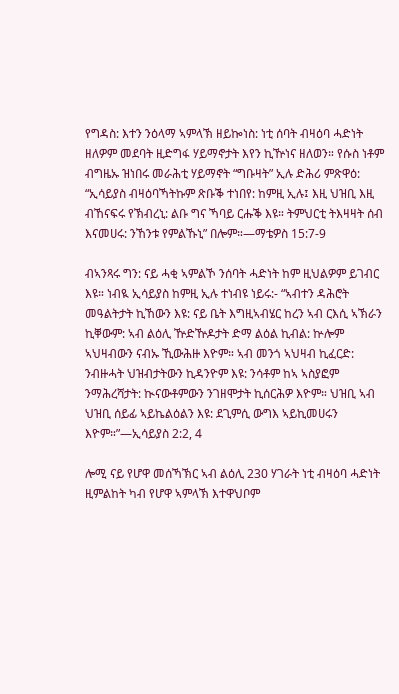የግዳስ: እተን ንዕላማ ኣምላኽ ዘይኰነስ: ነቲ ሰባት ብዛዕባ ሓድነት ዘለዎም መደባት ዚድግፋ ሃይማኖታት እየን ኪዅነና ዘለወን። የሱስ ነቶም ብግዜኡ ዝነበሩ መራሕቲ ሃይማኖት “ግቡዛት” ኢሉ ድሕሪ ምጽዋዕ: “ኢሳይያስ ብዛዕባኻትኩም ጽቡቕ ተነበየ: ከምዚ ኢሉ፤ እዚ ህዝቢ እዚ ብኸናፍሩ የኽብረኒ: ልቡ ግና ኻባይ ርሑቕ እዩ። ትምህርቲ ትእዛዛት ሰብ እናመሀሩ: ንኸንቱ የምልኹኒ” በሎም።—ማቴዎስ 15:7-9

ብኣንጻሩ ግን: ናይ ሓቂ ኣምልኾ ንሰባት ሓድነት ከም ዚህልዎም ይገብር እዩ። ነብዪ ኢሳይያስ ከምዚ ኢሉ ተነብዩ ነይሩ:- “ኣብተን ዳሕሮት መዓልትታት ኪኸውን እዩ: ናይ ቤት እግዚኣብሄር ከረን ኣብ ርእሲ ኣኽራን ኪቐውም: ኣብ ልዕሊ ዅድዅዶታት ድማ ልዕል ኪብል: ኵሎም ኣህዛብውን ናብኡ ኺውሕዙ እዮም። ኣብ መንጎ ኣህዛብ ኪፈርድ: ንብዙሓት ህዝብታትውን ኪዳንዮም እዩ: ንሳቶም ከኣ ኣስያፎም ንማሕረሻታት: ኲናውቶምውን ንገዘሞታት ኪሰርሕዎ እዮም። ህዝቢ ኣብ ህዝቢ ሰይፊ ኣይኬልዕልን እዩ: ደጊምሲ ውግእ ኣይኪመሀሩን እዮም።”—ኢሳይያስ 2:2, 4

ሎሚ ናይ የሆዋ መሰኻኽር ኣብ ልዕሊ 230 ሃገራት ነቲ ብዛዕባ ሓድነት ዚምልከት ካብ የሆዋ ኣምላኽ እተዋህቦም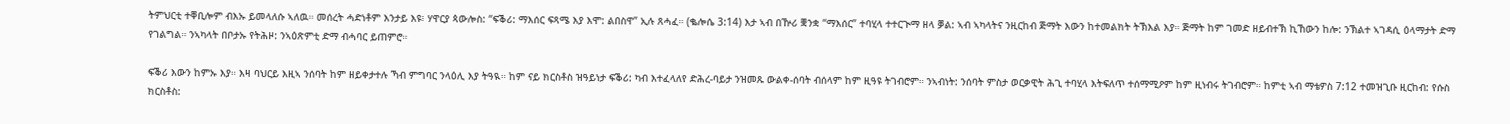ትምህርቲ ተቐቢሎም ብእኡ ይመላለሱ ኣለዉ። መሰረት ሓድነቶም እንታይ እዩ፧ ሃዋርያ ጳውሎስ: “ፍቕሪ: ማእሰር ፍጻሜ እያ እሞ: ልበስዋ” ኢሉ ጸሓፈ። (ቈሎሴ 3:14) እታ ኣብ በዅሪ ቛንቋ “ማእሰር” ተባሂላ ተተርጒማ ዘላ ቓል: ኣብ ኣካላትና ንዚርከብ ጅማት እውን ከተመልክት ትኽእል እያ። ጅማት ከም ገመድ ዘይብተኽ ኪኸውን ከሎ: ንኽልተ ኣገዳሲ ዕላማታት ድማ የገልግል። ንኣካላት በቦታኡ የትሕዞ: ንኣዕጽምቲ ድማ ብሓባር ይጠምሮ።

ፍቕሪ እውን ከምኡ እያ። እዛ ባህርይ እዚኣ ንሰባት ከም ዘይቀታተሉ ኻብ ምግባር ንላዕሊ እያ ትዓዪ። ከም ናይ ክርስቶስ ዝዓይነታ ፍቕሪ: ካብ እተፈላለየ ድሕረ-ባይታ ንዝመጹ ውልቀ-ሰባት ብሰላም ከም ዚዓዩ ትገብሮም። ንኣብነት: ንሰባት ምስታ ወርቃዊት ሕጊ ተባሂላ እትፍለጥ ተሰማሚዖም ከም ዚነብሩ ትገብሮም። ከምቲ ኣብ ማቴዎስ 7:12 ተመዝጊቡ ዚርከብ: የሱስ ክርስቶስ: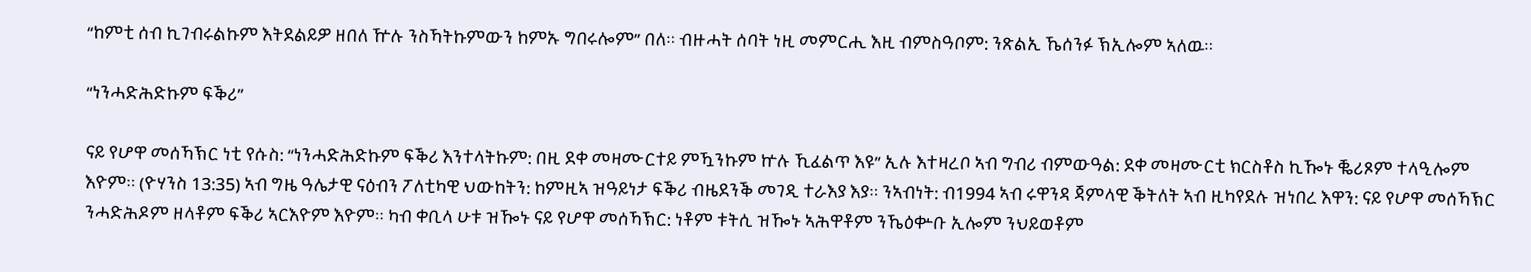“ከምቲ ሰብ ኪገብሩልኩም እትደልይዎ ዘበለ ዅሉ ንስኻትኩምውን ከምኡ ግበሩሎም” በለ። ብዙሓት ሰባት ነዚ መምርሒ እዚ ብምስዓቦም: ንጽልኢ ኼሰንፉ ኽኢሎም ኣለዉ።

“ነንሓድሕድኩም ፍቕሪ”

ናይ የሆዋ መሰኻኽር ነቲ የሱስ: “ነንሓድሕድኩም ፍቕሪ እንተላትኩም: በዚ ደቀ መዛሙርተይ ምዃንኩም ኵሉ ኺፈልጥ እዩ” ኢሉ እተዛረቦ ኣብ ግብሪ ብምውዓል: ደቀ መዛሙርቲ ክርስቶስ ኪዀኑ ቘሪጾም ተላዒሎም እዮም። (ዮሃንስ 13:35) ኣብ ግዜ ዓሌታዊ ናዕብን ፖለቲካዊ ህውከትን: ከምዚኣ ዝዓይነታ ፍቕሪ ብዜደንቕ መገዲ ተራእያ እያ። ንኣብነት: ብ1994 ኣብ ሩዋንዳ ጃምላዊ ቕትለት ኣብ ዚካየደሉ ዝነበረ እዋን: ናይ የሆዋ መሰኻኽር ንሓድሕዶም ዘላቶም ፍቕሪ ኣርእዮም እዮም። ካብ ቀቢላ ሁቱ ዝዀኑ ናይ የሆዋ መሰኻኽር: ነቶም ቱትሲ ዝዀኑ ኣሕዋቶም ንኼዕቍቡ ኢሎም ንህይወቶም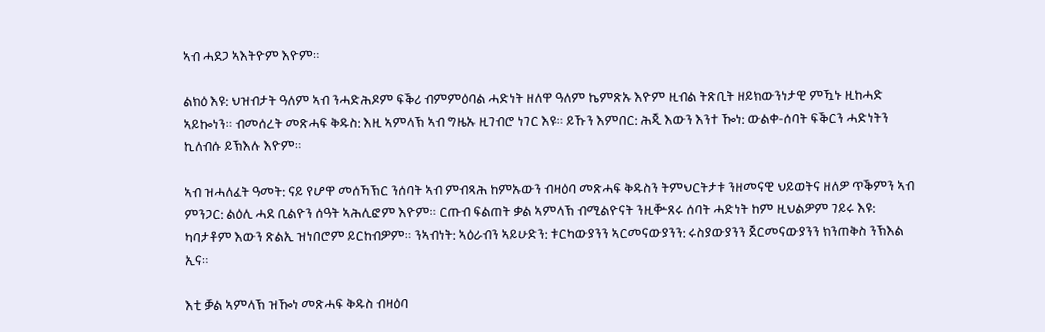ኣብ ሓደጋ ኣእትዮም እዮም።

ልክዕ እዩ: ህዝብታት ዓለም ኣብ ንሓድሕዶም ፍቕሪ ብምምዕባል ሓድነት ዘለዋ ዓለም ኬምጽኡ እዮም ዚብል ትጽቢት ዘይክውንነታዊ ምዃኑ ዚከሓድ ኣይኰነን። ብመሰረት መጽሓፍ ቅዱስ: እዚ ኣምላኽ ኣብ ግዜኡ ዚገብሮ ነገር እዩ። ይኹን እምበር: ሕጂ እውን እንተ ዀነ: ውልቀ-ሰባት ፍቕርን ሓድነትን ኪለብሱ ይኽእሉ እዮም።

ኣብ ዝሓለፈት ዓመት: ናይ የሆዋ መሰኻኽር ንሰባት ኣብ ምብጻሕ ከምኡውን ብዛዕባ መጽሓፍ ቅዱስን ትምህርትታቱ ንዘመናዊ ህይወትና ዘለዎ ጥቕምን ኣብ ምንጋር: ልዕሊ ሓደ ቢልዮን ሰዓት ኣሕሊፎም እዮም። ርጡብ ፍልጠት ቃል ኣምላኽ ብሚልዮናት ንዚቝጸሩ ሰባት ሓድነት ከም ዚህልዎም ገይሩ እዩ: ካባታቶም እውን ጽልኢ ዝነበሮም ይርከብዎም። ንኣብነት: ኣዕራብን ኣይሁድን: ቱርካውያንን ኣርመናውያንን: ሩስያውያንን ጀርመናውያንን ክንጠቅስ ንኽእል ኢና።

እቲ ቓል ኣምላኽ ዝዀነ መጽሓፍ ቅዱስ ብዛዕባ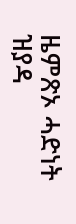ዜምጽኦ ሓድነት ዝያዳ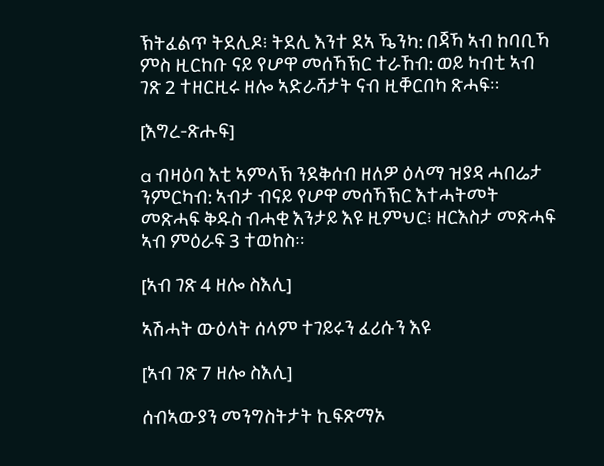ኽትፈልጥ ትደሊዶ፧ ትደሊ እንተ ደኣ ዄንካ: በጃኻ ኣብ ከባቢኻ ምስ ዚርከቡ ናይ የሆዋ መሰኻኽር ተራኸብ: ወይ ካብቲ ኣብ ገጽ 2 ተዘርዚሩ ዘሎ ኣድራሻታት ናብ ዚቐርበካ ጽሓፍ።

[እግረ-ጽሑፍ]

a ብዛዕባ እቲ ኣምላኽ ንደቅሰብ ዘለዎ ዕላማ ዝያዳ ሓበሬታ ንምርካብ: ኣብታ ብናይ የሆዋ መሰኻኽር እተሓትመት መጽሓፍ ቅዱስ ብሓቂ እንታይ እዩ ዚምህር፧ ዘርእስታ መጽሓፍ ኣብ ምዕራፍ 3 ተወከስ።

[ኣብ ገጽ 4 ዘሎ ስእሊ]

ኣሽሓት ውዕላት ሰላም ተገይሩን ፈሪሱን እዩ

[ኣብ ገጽ 7 ዘሎ ስእሊ]

ሰብኣውያን መንግስትታት ኪፍጽማኦ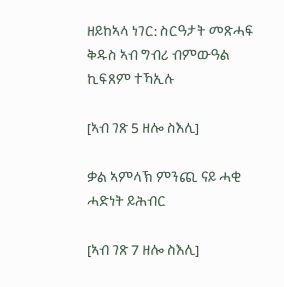ዘይከኣላ ነገር: ስርዓታት መጽሓፍ ቅዱስ ኣብ ግብሪ ብምውዓል ኪፍጸም ተኻኢሉ

[ኣብ ገጽ 5 ዘሎ ስእሊ]

ቃል ኣምላኽ ምንጪ ናይ ሓቂ ሓድነት ይሕብር

[ኣብ ገጽ 7 ዘሎ ስእሊ]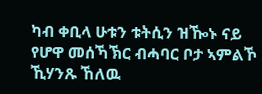ካብ ቀቢላ ሁቱን ቱትሲን ዝዀኑ ናይ የሆዋ መሰኻኽር ብሓባር ቦታ ኣምልኾ ኺሃንጹ ኸለዉ